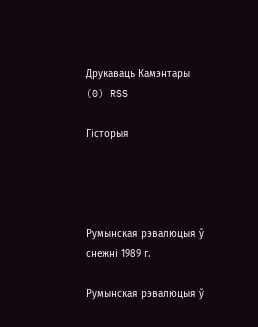Друкаваць Камэнтары (0) RSS

Гiсторыя




Румынская рэвалюцыя ў снежні 1989 г.

Румынская рэвалюцыя ў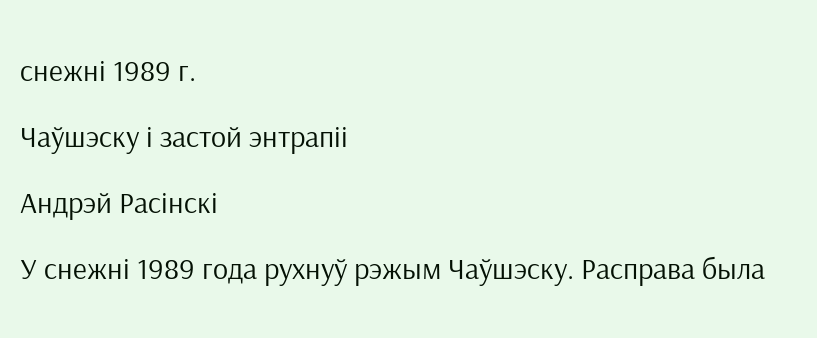снежні 1989 г.

Чаўшэску і застой энтрапіі

Андрэй Расінскі

У снежні 1989 года рухнуў рэжым Чаўшэску. Расправа была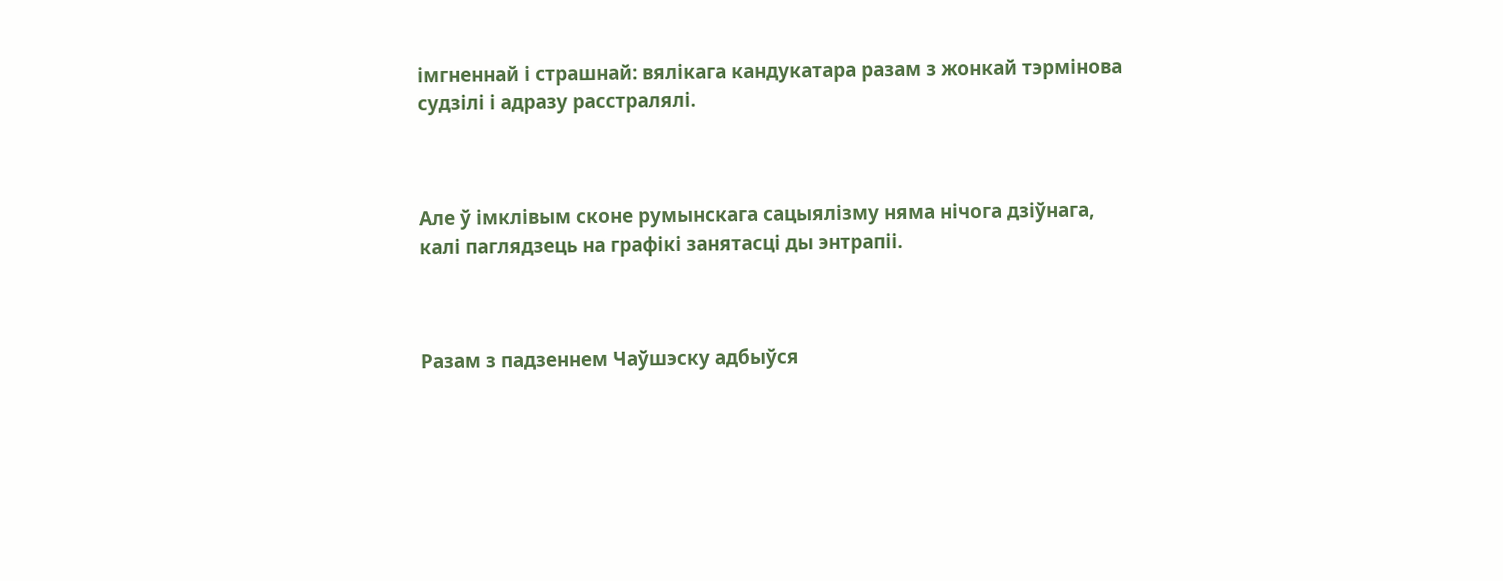імгненнай і страшнай: вялікага кандукатара разам з жонкай тэрмінова судзілі і адразу расстралялі.



Але ў імклівым сконе румынскага сацыялізму няма нічога дзіўнага, калі паглядзець на графікі занятасці ды энтрапіі.



Разам з падзеннем Чаўшэску адбыўся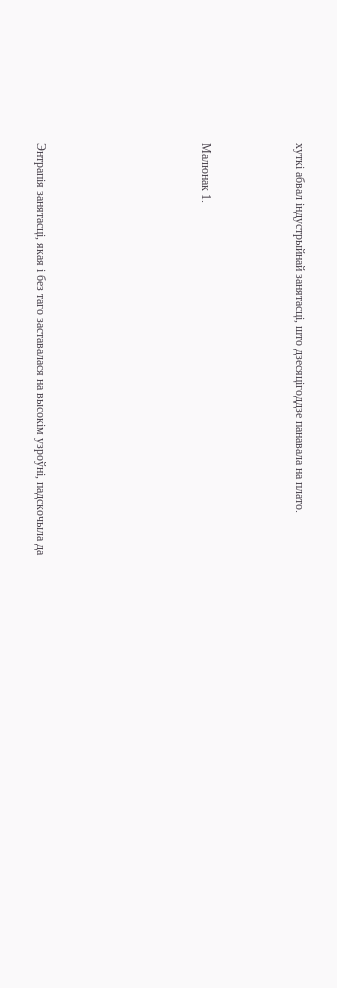хуткі абвал індустрыйнай занятасці, што дзесяцігоддзе панавала на плато.



Малюнак 1.






Энтрапія занятасці, якая і без таго заставалася на высокім узроўні, падскочыла да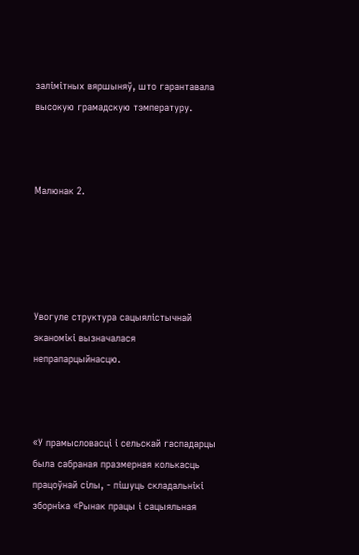залімітных вяршыняў, што гарантавала высокую грамадскую тэмпературу.



Малюнак 2.





Увогуле структура сацыялістычнай эканомікі вызначалася непрапарцыйнасцю.



«У прамысловасці і сельскай гаспадарцы была сабраная празмерная колькасць працоўнай сілы, - пішуць складальнікі зборніка «Рынак працы і сацыяльная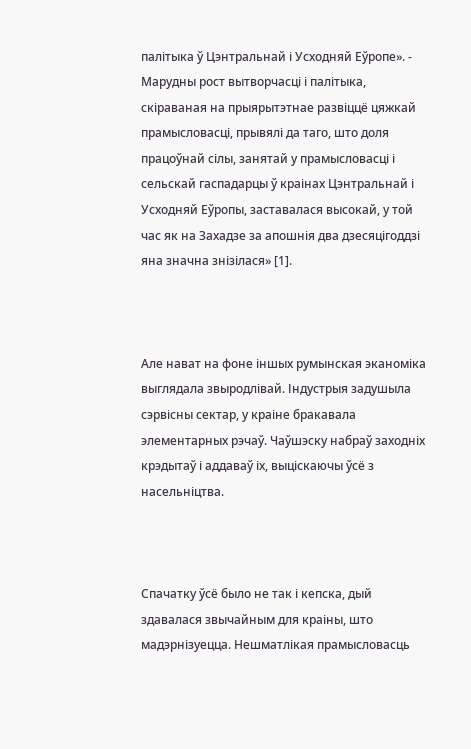палітыка ў Цэнтральнай і Усходняй Еўропе». - Марудны рост вытворчасці і палітыка, скіраваная на прыярытэтнае развіццё цяжкай прамысловасці, прывялі да таго, што доля працоўнай сілы, занятай у прамысловасці і сельскай гаспадарцы ў краінах Цэнтральнай і Усходняй Еўропы, заставалася высокай, у той час як на Захадзе за апошнія два дзесяцігоддзі яна значна знізілася» [1].



Але нават на фоне іншых румынская эканоміка выглядала звыродлівай. Індустрыя задушыла сэрвісны сектар, у краіне бракавала элементарных рэчаў. Чаўшэску набраў заходніх крэдытаў і аддаваў іх, выціскаючы ўсё з насельніцтва.



Спачатку ўсё было не так і кепска, дый здавалася звычайным для краіны, што мадэрнізуецца. Нешматлікая прамысловасць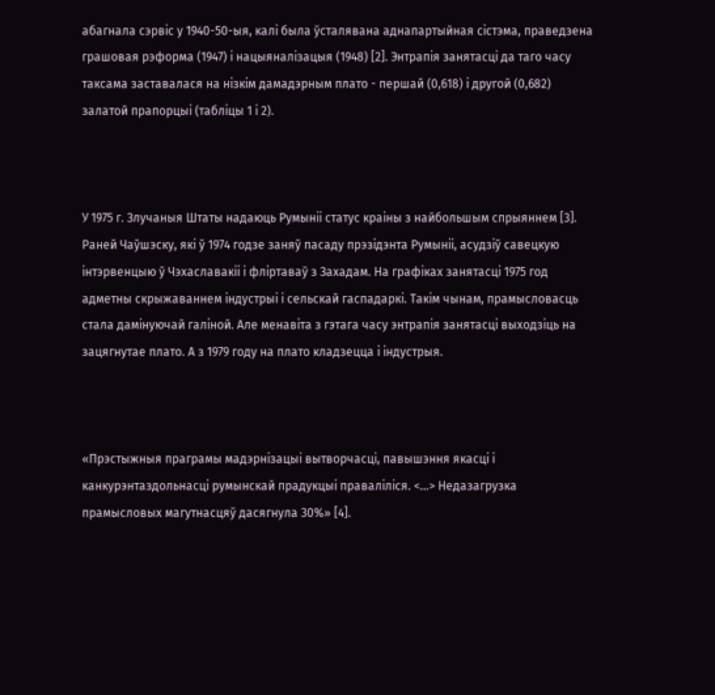абагнала сэрвіс у 1940-50-ыя, калі была ўсталявана аднапартыйная сістэма, праведзена грашовая рэформа (1947) і нацыяналізацыя (1948) [2]. Энтрапія занятасці да таго часу таксама заставалася на нізкім дамадэрным плато - першай (0,618) і другой (0,682) залатой прапорцыі (табліцы 1 і 2).



У 1975 г. Злучаныя Штаты надаюць Румыніі статус краіны з найбольшым спрыяннем [3]. Раней Чаўшэску, які ў 1974 годзе заняў пасаду прэзідэнта Румыніі, асудзіў савецкую інтэрвенцыю ў Чэхаславакіі і фліртаваў з Захадам. На графіках занятасці 1975 год адметны скрыжаваннем індустрыі і сельскай гаспадаркі. Такім чынам, прамысловасць стала дамінуючай галіной. Але менавіта з гэтага часу энтрапія занятасці выходзіць на зацягнутае плато. А з 1979 году на плато кладзецца і індустрыя.



«Прэстыжныя праграмы мадэрнізацыі вытворчасці, павышэння якасці і канкурэнтаздольнасці румынскай прадукцыі праваліліся. <…> Недазагрузка прамысловых магутнасцяў дасягнула 30%» [4].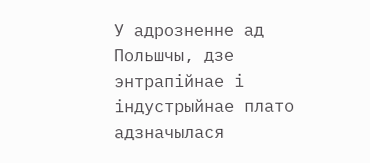У адрозненне ад Польшчы, дзе энтрапійнае і індустрыйнае плато адзначылася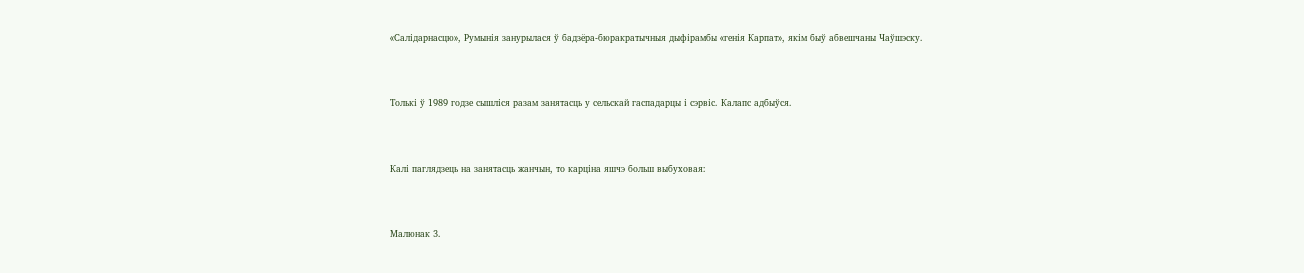«Салідарнасцю», Румынія занурылася ў бадзёра-бюракратычныя дыфірамбы «генія Карпат», якім быў абвешчаны Чаўшэску.



Толькі ў 1989 годзе сышліся разам занятасць у сельскай гаспадарцы і сэрвіс. Калапс адбыўся.



Калі паглядзець на занятасць жанчын, то карціна яшчэ больш выбуховая:



Малюнак 3.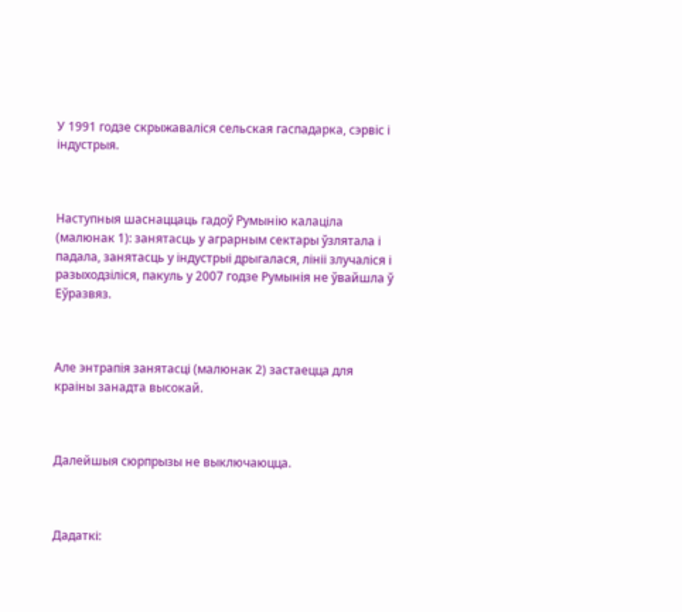У 1991 годзе скрыжаваліся сельская гаспадарка, сэрвіс і індустрыя.



Наступныя шаснаццаць гадоў Румынію калаціла (малюнак 1): занятасць у аграрным сектары ўзлятала і падала, занятасць у індустрыі дрыгалася, лініі злучаліся і разыходзіліся, пакуль у 2007 годзе Румынія не ўвайшла ў Еўразвяз.



Але энтрапія занятасці (малюнак 2) застаецца для краіны занадта высокай.



Далейшыя сюрпрызы не выключаюцца.



Дадаткі: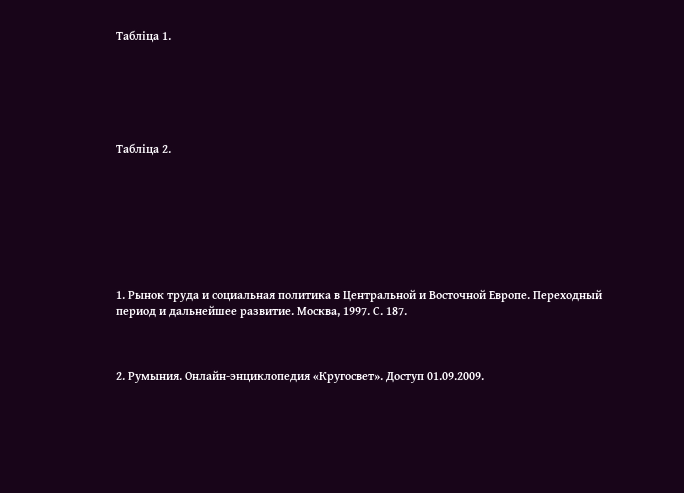Табліца 1.






Табліца 2.








1. Рынок труда и социальная политика в Центральной и Восточной Европе. Переходный период и дальнейшее развитие. Москва, 1997. С. 187.



2. Румыния. Онлайн-энциклопедия «Кругосвет». Доступ 01.09.2009.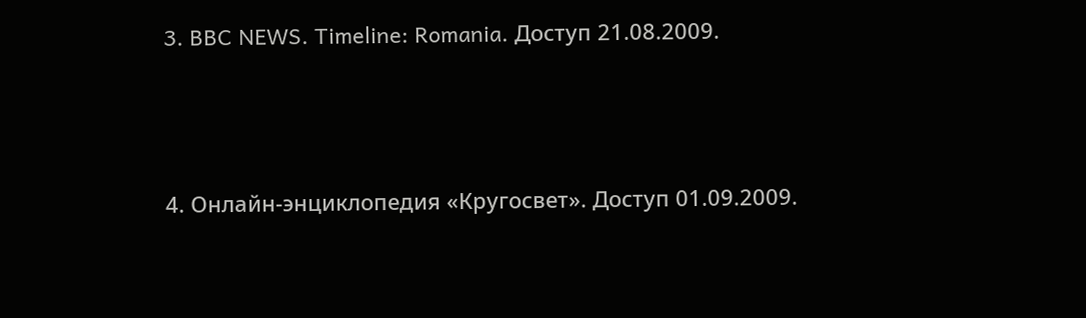3. BBC NEWS. Timeline: Romania. Доступ 21.08.2009.



4. Онлайн-энциклопедия «Кругосвет». Доступ 01.09.2009.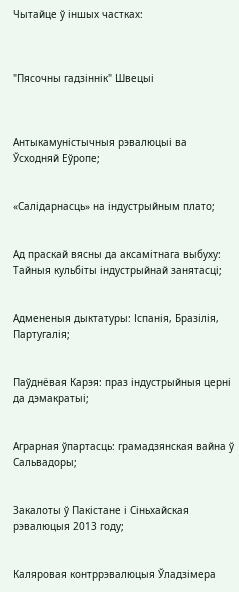Чытайце ў іншых частках:



"Пясочны гадзіннік" Швецыі



Антыкамуністычныя рэвалюцыі ва Ўсходняй Еўропе;


«Салідарнасць» на індустрыйным плато;


Ад праскай вясны да аксамітнага выбуху: Тайныя кульбіты індустрыйнай занятасці;


Адмененыя дыктатуры: Іспанія, Бразілія, Партугалія;


Паўднёвая Карэя: праз індустрыйныя церні да дэмакратыі;


Аграрная ўпартасць: грамадзянская вайна ў Сальвадоры;


Закалоты ў Пакістане і Сіньхайская рэвалюцыя 2013 году;


Каляровая контррэвалюцыя Ўладзімера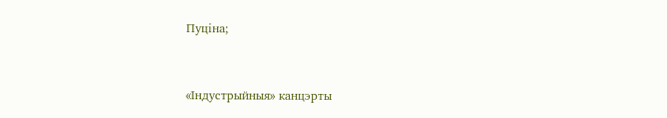Пуціна;


«Індустрыйныя» канцэрты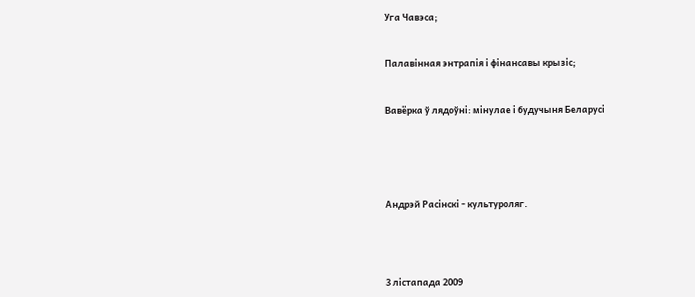Уга Чавэса;


Палавінная энтрапія і фінансавы крызіс;


Вавёрка ў лядоўні: мінулае і будучыня Беларусі





Андрэй Расінскі - культуроляг.




3 лiстапада 2009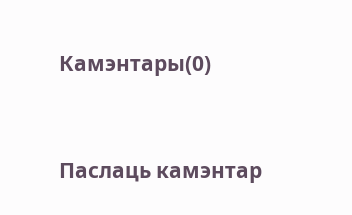Камэнтары(0)


Паслаць камэнтар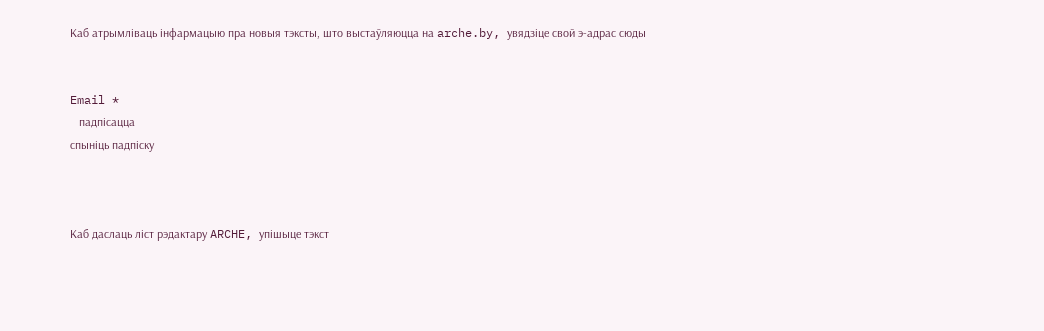Каб атрымліваць інфармацыю пра новыя тэксты, што выстаўляюцца на arche.by, увядзіце свой э-адрас сюды


Email *
   падпісацца
спыніць падпіску



Каб даслаць ліст рэдактару ARCHE, упішыце тэкст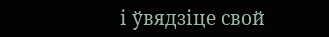і ўвядзіце свой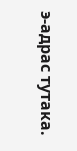э-адрас тутака.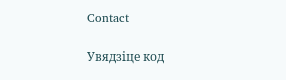Contact

Увядзiце код